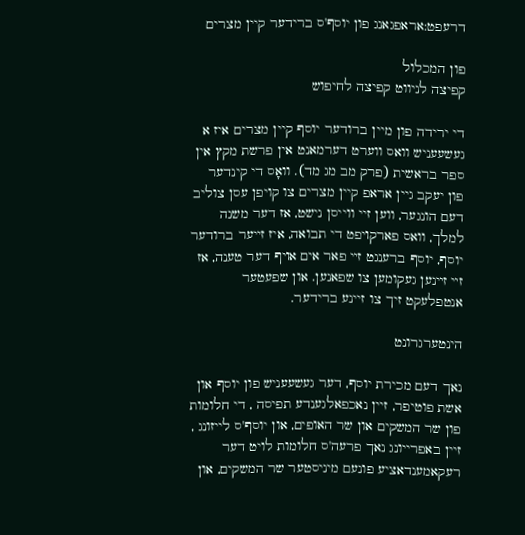דרעפט:אראפגאנג פון יוסף'ס ברידער קיין מצרים

פון המכלול
קפיצה לניווט קפיצה לחיפוש

די ירידה פון מיין ברודער יוסף קיין מצרים איז א געשעעניש וואס ווערט דערמאנט אין פרשת מקץ אין ספר בראשית (פרק מב מג מד). וואָס די קינדער פון יעקב גיין אראפ קיין מצרים צו קויפן עסן צוליב דעם הונגער, ווען זיי ווייסן נישט, אז דער משנה למלך, וואס פארקױפט די תבואה, איז זײער ברודער יוסף, יוסף ברענגט זײ פאר אים אױף דער טענה, אז זײ זײנען געקומען צו שפאנען. און שפעטער אנטפלעקט זיך צו זיינע ברידער.

הינטערגרונט

נאך דעם מכירת יוסף, דער געשעעניש פון יוסף און אשת פוטיפר, זיין נאכפאלגענדע תפיסה , די חלומות פון שר המשקים און שר האופים, און יוסף'ס לייזונג , זיין באפרייונג נאך פרעה'ס חלומות לויט דער רעקאמענדאציע פונעם מיניסטער שר המשקים, און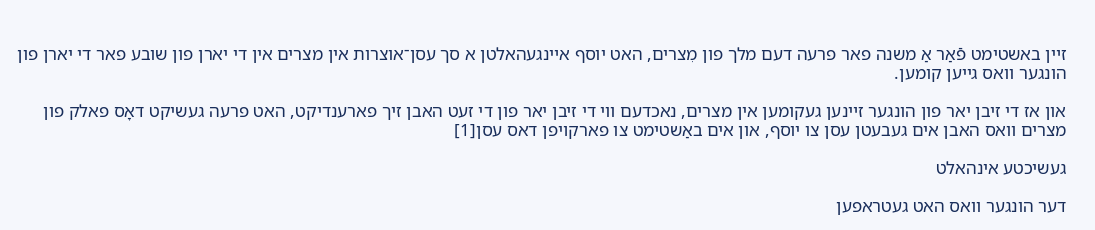זײן באשטימט פֿאַר אַ משנה פאר פרעה דעם מלך פון מִצרים, האט יוסף אײנגעהאלטן א סך עסן־אוצרות אין מצרים אין די יארן פון שובע פאר די יארן פון הונגער וואס גייען קומען.

און אז די זיבן יאר פון הונגער זײנען געקומען אין מצרים, נאכדעם װי די זיבן יאר פון די זעט האבן זיך פארענדיקט, האט פרעה געשיקט דאָס פאלק פון מצרים װאס האבן אים געבעטן עסן צו יוסף, און אים באַשטימט צו פארקױפן דאס עסן[1]

געשיכטע אינהאלט

דער הונגער וואס האט געטראפען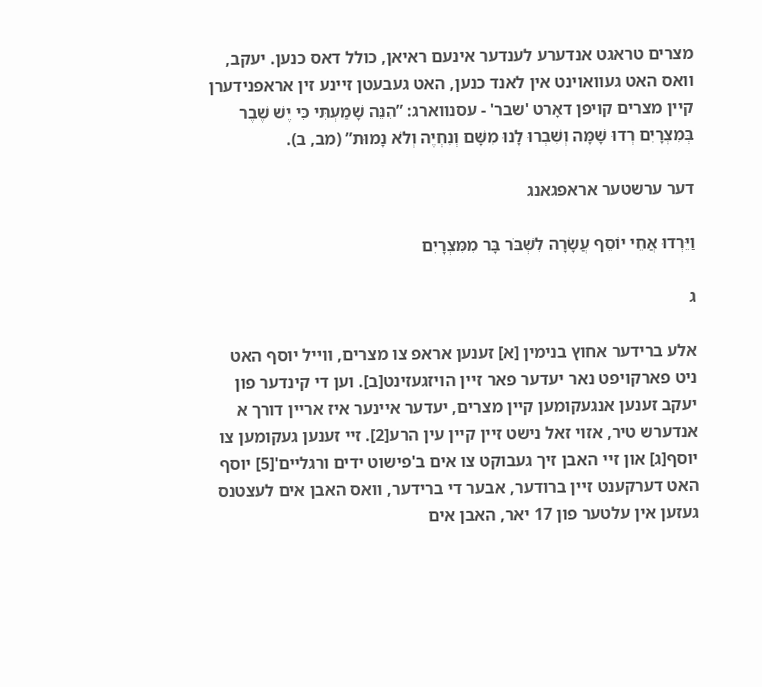מצרים טראגט אנדערע לענדער אינעם ראיאן, כולל דאס כנען. יעקב, וואס האט געוואוינט אין לאנד כנען, האט געבעטן זיינע זין אראפנידערן קיין מצרים קויפן דאָרט 'שבר' - עסנווארג: ”הִנֵּה שָׁמַעְתִּי כִּי יֶשׁ שֶׁבֶר בְּמִצְרָיִם רְדוּ שָׁמָּה וְשִׁבְרוּ לָנוּ מִשָּׁם וְנִחְיֶה וְלֹא נָמוּת” (מב, ב).

דער ערשטער אראפגאנג

וַיֵּרְדוּ אֲחֵי יוֹסֵף עֲשָׂרָה לִשְׁבֹּר בָּר מִמִּצְרָיִם

ג

אלע ברידער אחוץ בנימין [א] זענען אראפ צו מצרים, װײל יוסף האט ניט פארקױפט נאר יעדער פאר זײן הױזגעזינט[ב]. וען די קינדער פון יעקב זענען אנגעקומען קיין מצרים, יעדער איינער איז אריין דורך א אנדערש טיר, אזוי זאל נישט זיין קיין עין הרע[2]. זיי זענען געקומען צו יוסף[ג] און זײ האבן זיך געבוקט צו אים ב'פישוט ידים ורגליים'[5] יוסף האט דערקענט זײן ברודער, אבער די ברידער, וואס האבן אים לעצטנס געזען אין עלטער פון 17 יאר, האבן אים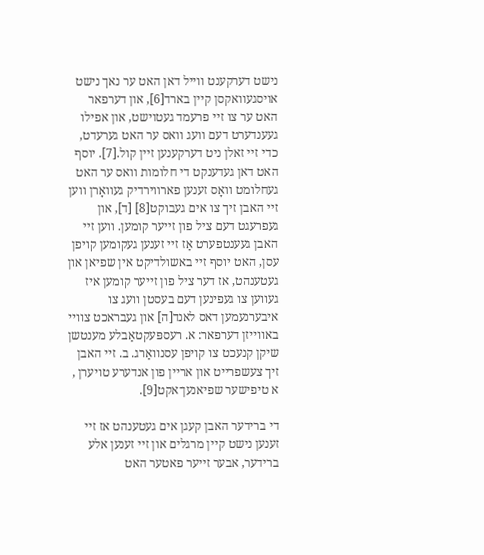נישט דערקענט ווייל דאן האט ער נאך נישט אויסגעוואקסן קיין בארד[6], און דערפאר האט ער צו זיי פרעמד געטוישט, און אפילו געענדערט דעם וועג וואס ער האט גערעדט, כדי זיי זאלן ניט דערקענען זיין קול.[7]. יוסף האט דאן געדענקט די חלומות וואס ער האט געחלומט וואָס זענען פארווירדיק געוואָרן ווען זיי האבן זיך צו אים געבוקט[8] [ד], און געפרעגט דעם ציל פון זייער קומען. ווען זיי האבן געענטפערט אַז זיי זענען געקומען קויפן עסן, האט יוסף זיי באשולדיקט אין שפיאן און געטענהט, אז דער ציל פון זייער קומען איז געווען צו געפינען דעם בעסטן וועג צו איבערנעמען דאס לאנד[ה] און געבראכט צוויי באווייזן דערפאר: א. רעספּעקטאַבלע מענטשן שיקן קנעכט צו קויפן עסנוואַרג. ב. זײ האבן זיך צעשפרײט און ארײן פון אנדערע טויערן , א טיפישער שפיאנען־אקט[9].

די ברידער האבן קעגן אים געטענהט אז זיי זענען נישט קיין מרגלים און זיי זענען אלע ברידער, אבער זייער פאטער האט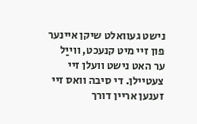נישט געוואלט שיקן איינער פון זיי מיט קנעכט, ווייַל ער האט נישט וועלן זיי צעטיילן. די סיבה וואס זיי זענען אריין דורך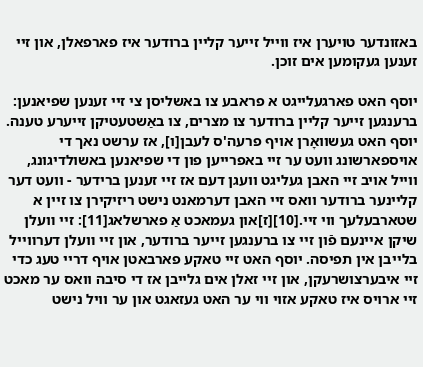באזונדער טויערן איז ווייל זייער קליין ברודער איז פארפאלן, און זיי זענען געקומען אים זוכן.

יוסף האט פארגעלייגט א פראבע צו באשליסן צי זיי זענען שפיאנען: ברענגען זייער קליין ברודער צו מצרים, צו באַשטעטיקן זייערע טענה. יוסף האט געשוואָרן אויף פרעה'ס לעבן[ו], אז ערשט נאך די אויספארשונג וועט ער זיי באפרייען פון די שפיאנען באשולדיגונג, ווייל אויב זיי האבן געליגט וועגן דעם אז זיי זענען ברידער - וועט דער קליינער ברודער וואס זיי האבן דערמאנט נישט ריזיקירן צו זיין א שטארבעלעך ווי זיי.[10][ז]און געמאכט אַ פארשלאג[11]: זײ װעלן שיקן אײנעם פֿון זײ צו ברענגען זײער ברודער, און זײ װעלן דערװײל בלײבן אין תפיסה. יוסף האט זיי טאקע פארבאטן אויף דריי טעג כדי זיי איבערצושרעקן, און זיי זאלן אים גלייבן אז די סיבה וואס ער מאכט זיי ארויס איז טאקע אזוי ווי ער האט געזאגט און ער וויל נישט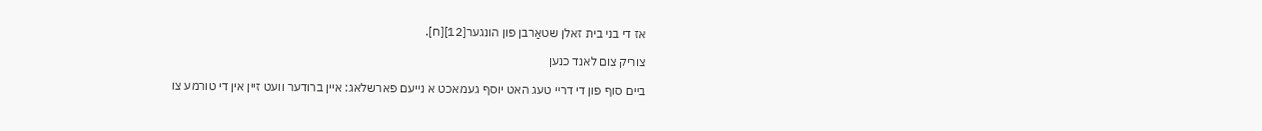אז די בני בית זאלן שטאַרבן פון הונגער[12][ח].

צוריק צום לאנד כנען

בײם סוף פון די דרײ טעג האט יוסף געמאכט א נײעם פארשלאג: איין ברודער וועט זיין אין די טורמע צו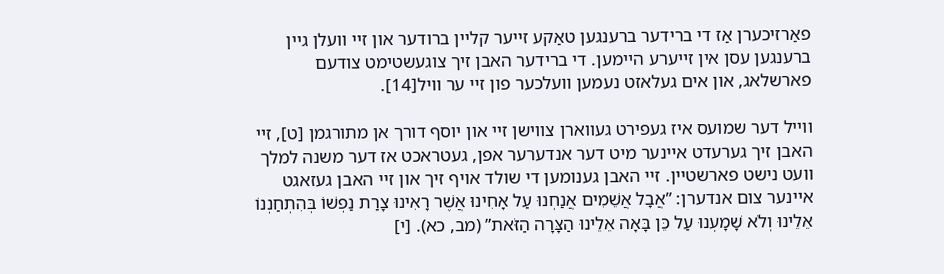פאַרזיכערן אַז די ברידער ברענגען טאַקע זייער קליין ברודער און זײ װעלן גײן ברענגען עסן אין זײערע הײמען. די ברידער האבן זיך צוגעשטימט צודעם פארשלאג, און אים געלאזט נעמען װעלכער פון זײ ער װיל[14].

ווייל דער שמועס איז געפירט געווארן צווישן זיי און יוסף דורך אן מתורגמן [ט], זײ האבן זיך גערעדט אײנער מיט דער אנדערער אפן, געטראכט אז דער משנה למלך װעט נישט פארשטײן. זיי האבן גענומען די שולד אויף זיך און זײ האבן געזאגט אײנער צום אנדערן: ”אֲבָל אֲשֵׁמִים אֲנַחְנוּ עַל אָחִינוּ אֲשֶׁר רָאִינוּ צָרַת נַפְשׁוֹ בְּהִתְחַנְנוֹ אֵלֵינוּ וְלֹא שָׁמָעְנוּ עַל כֵּן בָּאָה אֵלֵינוּ הַצָּרָה הַזֹּאת” (מב, כא). [י]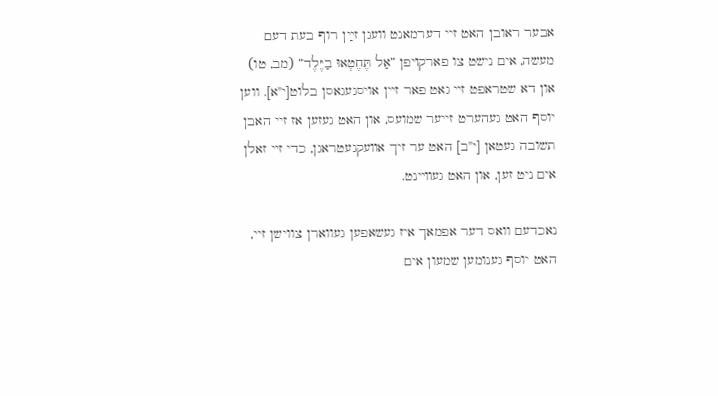אבער ראובן האט זיי דערמאנט וועגן זײַן רוף בעת דעם מעשה, אים נישט צו פארקױפן ”אַל תֶּחֶטְאוּ בַיֶּלֶד” (מב, טו) און דא שטראפט זײ גאט פאר זײן אויסגעגאסן בלוט[י"א]. ווען יוסף האט געהערט זייער שמועס, און האט געזען אז זיי האבן תשובה געטאן [י"ב] האט ער זיך אװעקגעטראגן, כדי זײ זאלן אים ניט זען, און האט געװײנט.

נאכדעם וואס דער אפמאך איז געשאפען געווארן צווישן זיי, האט יוסף גענומען שמעון אים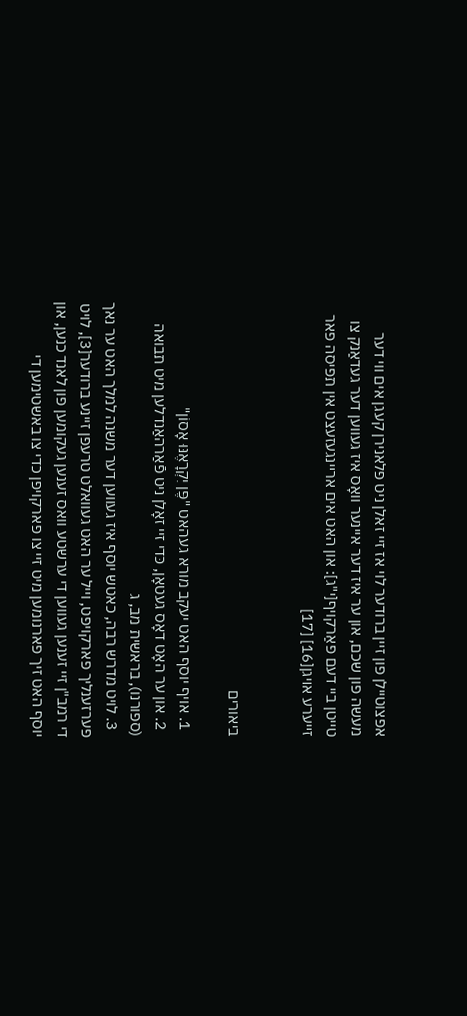אפצוטיילן פון זיין ברודער לוי אז זיי זאלן ניט פלאנירן קעגן אים ווי דער מעשה פון שכם, און ער איז דער איינער וואָס איז געווען דער געדאַנק צו טייטן ביי דעם פאַרקויף[י"ג]: און האט אים ארײנגעזעצט אין תפיסה פאר זײערע אױגן[16] [17]


ביאורים

  1. אויף יוסף האט יעקב מורא געהאט "פֶּן יִקְרָאֶנּוּ אָסוֹן"
  2. און ער האָט דאָס געטאָן, כּדי זיי זאָלן ניט פֿאַרהאַנדלען מיט תבואה (ספורנו), בראשית מב, ג
  3. לויט מדרש רבה, כאטש יוסף איז געווען דער משנה למלך האט ער נאך פערזענליך פארקויפט, וייל ער האט געוואלט טרעפן זיינע ברודער[3], לויט די רמב"ן זיי זענען געווען די ערשטע וואס זענען געקומען פון לאנד כנען, און יוסף האט זיך פארנומען מיט זיי צו פארקויפן כדי צו באשטימען די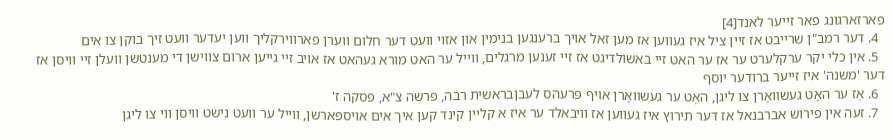פארזארגונג פאר זייער לאנד[4]
  4. דער רמב"ן שרייבט אז זיין ציל איז געווען אז מען זאל אויך ברענגען בנימין און אזוי וועט דער חלום ווערן פארווירקליך ווען יעדער וועט זיך בוקן צו אים
  5. אין כלי יקר ערקלערט ער אז ער האט זיי באשולדיגט אז זיי זענען מרגלים, ווייל ער האט מורא געהאט אז אויב זיי גייען ארום צווישן די מענטשן וועלן זיי וויסן אז דער 'משנה' איז זייער ברודער יוסף
  6. אַז ער האָט געשװאָרן צו ליגן, האָט ער געשװאָרן אױף פּרעהס לעבןבראשית רבה, פרשה צ"א, פסקה ז'
  7. זעה אין פירוש אברבנאל אז דער תירוץ איז געווען אז וויבאלד ער איז א קליין קינד קען איך אים אויספארשן, ווייל ער וועט נישט וויסן ווי צו ליגן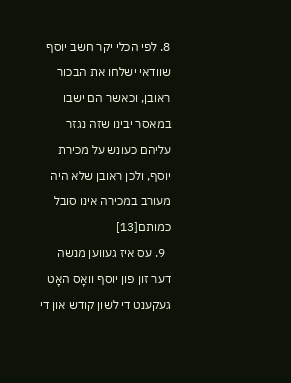8. לפי הכלי יקר חשב יוסף שוודאי ישלחו את הבכור ראובן, וכאשר הם ישבו במאסר יבינו שזה נגזר עליהם כעונש על מכירת יוסף, ולכן ראובן שלא היה מעורב במכירה אינו סובל כמותם[13]
  9. עס איז געווען מנשה דער זון פון יוסף וואָס האָט געקענט די לשון קודש און די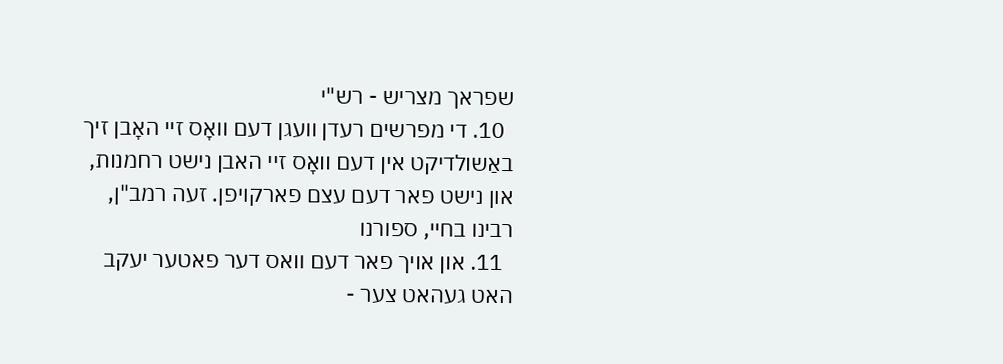שפראך מצריש - רש"י
  10. די מפרשים רעדן וועגן דעם וואָס זיי האָבן זיך באַשולדיקט אין דעם וואָס זיי האבן נישט רחמנות, און נישט פאר דעם עצם פארקויפן. זעה רמב"ן, רבינו בחיי, ספורנו
  11. און אויך פאר דעם װאס דער פאטער יעקב האט געהאט צער -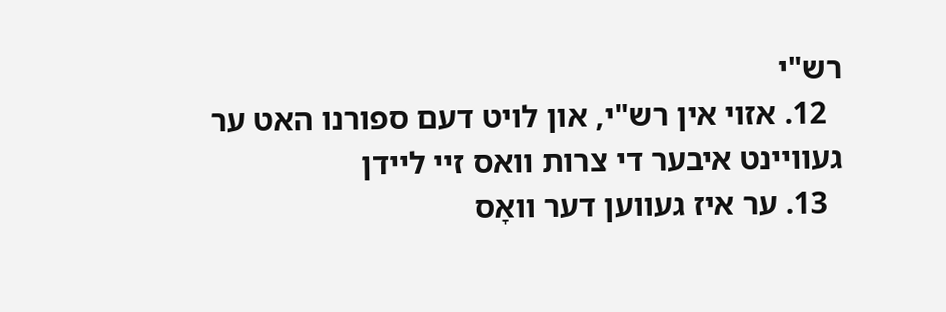רש"י
  12. אזוי אין רש"י, און לויט דעם ספורנו האט ער געוויינט איבער די צרות וואס זיי ליידן
  13. ער איז געווען דער וואָס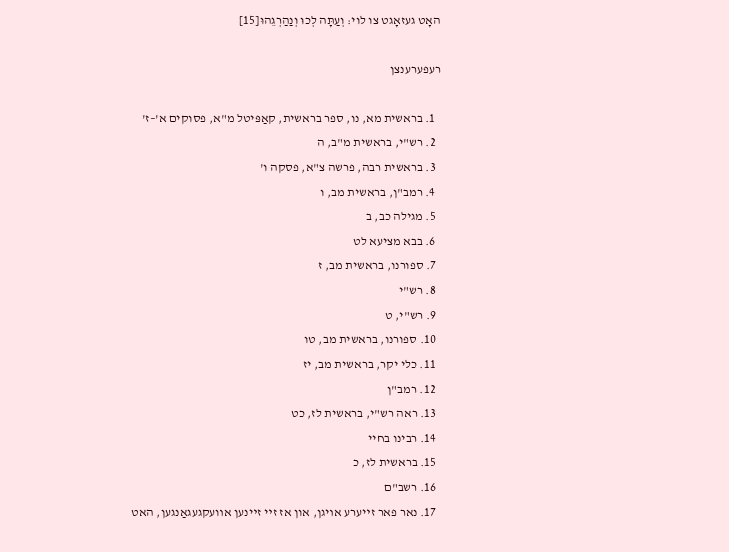האָט געזאָגט צו לוי: וְעַתָּה לְכוּ וְנַהַרְגֵהוּ[15]

רעפערענצן

  1. בראשית מא, נו, ספר בראשית, קאַפּיטל מ"א, פסוקים א'–ז'
  2. רש"י, בראשית מ"ב, ה
  3. בראשית רבה, פרשה צ"א, פסקה ו'
  4. רמב"ן, בראשית מב, ו
  5. מגילה כב, ב
  6. בבא מציעא לט
  7. ספורנו, בראשית מב, ז
  8. רש"י
  9. רש"י, ט
  10. ספורנו, בראשית מב, טו
  11. כלי יקר, בראשית מב, יז
  12. רמב"ן
  13. ראה רש"י, בראשית לז, כט
  14. רבינו בחיי
  15. בראשית לז, כ
  16. רשב"ם
  17. נאר פאר זײערע אױגן, און אז זײ זײנען אװעקגעגאַנגען, האט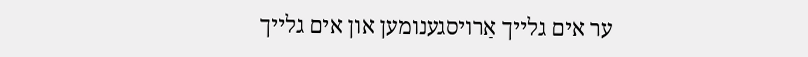ער אים גלײך אַרױסגענומען און אים גלײך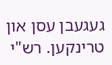געגעבן עסן און טרינקען. רש"י